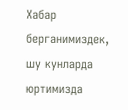Хабар берганимиздек, шу кунларда юртимизда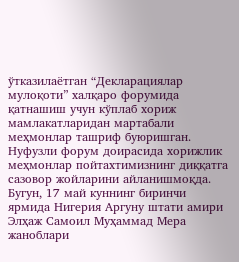ўтказилаётган “Декларациялар мулоқоти” халқаро форумида қатнашиш учун кўплаб хориж мамлакатларидан мартабали меҳмонлар ташриф буюришган.
Нуфузли форум доирасида хорижлик меҳмонлар пойтахтимизнинг диққатга сазовор жойларини айланишмоқда.
Бугун, 17 май куннинг биринчи ярмида Нигерия Аргуну штати амири Элҳаж Самоил Муҳаммад Мера жаноблари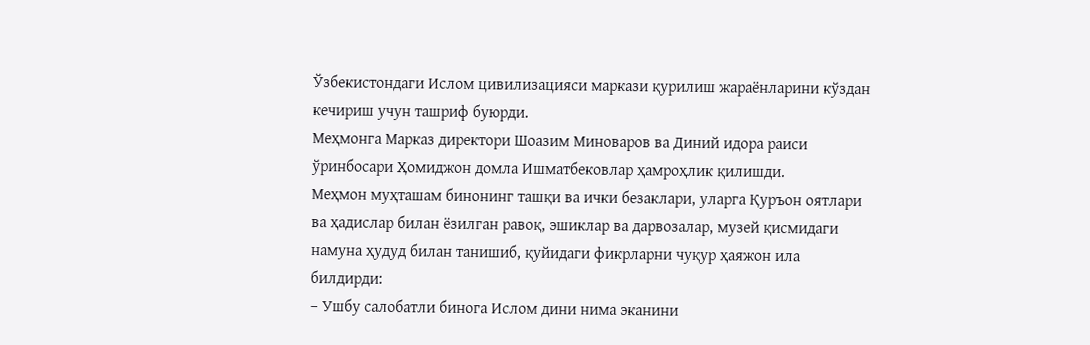Ўзбекистондаги Ислом цивилизацияси маркази қурилиш жараёнларини кўздан кечириш учун ташриф буюрди.
Меҳмонга Марказ директори Шоазим Миноваров ва Диний идора раиси ўринбосари Ҳомиджон домла Ишматбековлар ҳамроҳлик қилишди.
Меҳмон муҳташам бинонинг ташқи ва ички безаклари, уларга Қуръон оятлари ва ҳадислар билан ёзилган равоқ, эшиклар ва дарвозалар, музей қисмидаги намуна ҳудуд билан танишиб, қуйидаги фикрларни чуқур ҳаяжон ила билдирди:
– Ушбу салобатли бинога Ислом дини нима эканини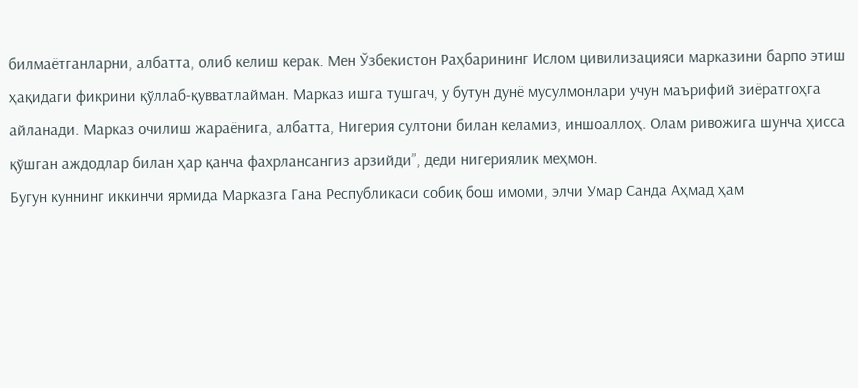билмаётганларни, албатта, олиб келиш керак. Мен Ўзбекистон Раҳбарининг Ислом цивилизацияси марказини барпо этиш ҳақидаги фикрини қўллаб-қувватлайман. Марказ ишга тушгач, у бутун дунё мусулмонлари учун маърифий зиёратгоҳга айланади. Марказ очилиш жараёнига, албатта, Нигерия султони билан келамиз, иншоаллоҳ. Олам ривожига шунча ҳисса қўшган аждодлар билан ҳар қанча фахрлансангиз арзийди”, деди нигериялик меҳмон.
Бугун куннинг иккинчи ярмида Марказга Гана Республикаси собиқ бош имоми, элчи Умар Санда Аҳмад ҳам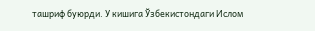ташриф буюрди. У кишига Ўзбекистондаги Ислом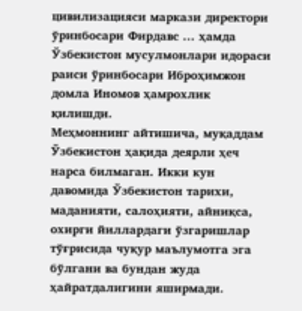цивилизацияси маркази директори ўринбосари Фирдавс ... ҳамда Ўзбекистон мусулмонлари идораси раиси ўринбосари Иброҳимжон домла Иномов ҳамрохлик қилишди.
Меҳмоннинг айтишича, муқаддам Ўзбекистон ҳақида деярли ҳеч нарса билмаган. Икки кун давомида Ўзбекистон тарихи, маданияти, салоҳияти, айниқса, охирги йиллардаги ўзгаришлар тўғрисида чуқур маълумотга эга бўлгани ва бундан жуда ҳайратдалигини яширмади.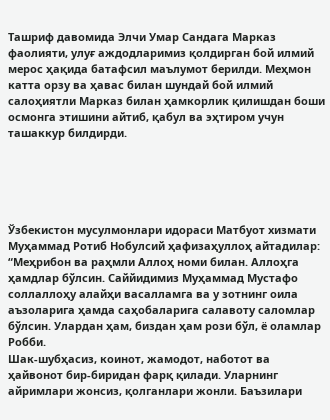Ташриф давомида Элчи Умар Сандага Марказ фаолияти, улуғ аждодларимиз қолдирган бой илмий мерос ҳақида батафсил маълумот берилди. Меҳмон катта орзу ва ҳавас билан шундай бой илмий салоҳиятли Марказ билан ҳамкорлик қилишдан боши осмонга этишини айтиб, қабул ва эҳтиром учун ташаккур билдирди.





Ўзбекистон мусулмонлари идораси Матбуот хизмати
Муҳаммад Ротиб Нобулсий ҳафизаҳуллоҳ айтадилар: “Меҳрибон ва раҳмли Аллоҳ номи билан. Аллоҳга ҳамдлар бўлсин. Саййидимиз Муҳаммад Мустафо соллаллоҳу алайҳи васалламга ва у зотнинг оила аъзоларига ҳамда саҳобаларига салавоту саломлар бўлсин. Улардан ҳам, биздан ҳам рози бўл, ё оламлар Робби.
Шак-шубҳасиз, коинот, жамодот, наботот ва ҳайвонот бир-биридан фарқ қилади. Уларнинг айримлари жонсиз, қолганлари жонли. Баъзилари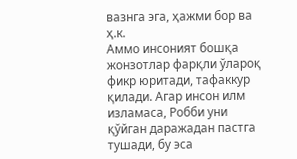вазнга эга, ҳажми бор ва ҳ.к.
Аммо инсоният бошқа жонзотлар фарқли ўлароқ фикр юритади, тафаккур қилади. Агар инсон илм изламаса, Робби уни қўйган даражадан пастга тушади, бу эса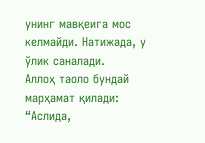унинг мавқеига мос келмайди. Натижада, у ўлик саналади.
Аллоҳ таоло бундай марҳамат қилади: “Аслида,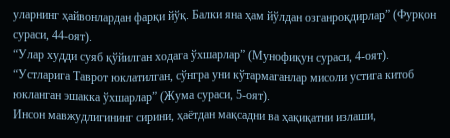уларнинг ҳайвонлардан фарқи йўқ. Балки яна ҳам йўлдан озганроқдирлар” (Фурқон сураси, 44-оят).
“Улар худди суяб қўйилган ходага ўхшарлар” (Мунофиқун сураси, 4-оят).
“Устларига Таврот юклатилган, сўнгра уни кўтармаганлар мисоли устига китоб юкланган эшакка ўхшарлар” (Жума сураси, 5-оят).
Инсон мавжудлигининг сирини, ҳаётдан мақсадни ва ҳақиқатни излаши,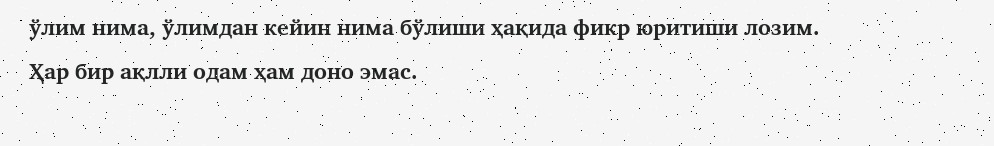ўлим нима, ўлимдан кейин нима бўлиши ҳақида фикр юритиши лозим.
Ҳар бир ақлли одам ҳам доно эмас.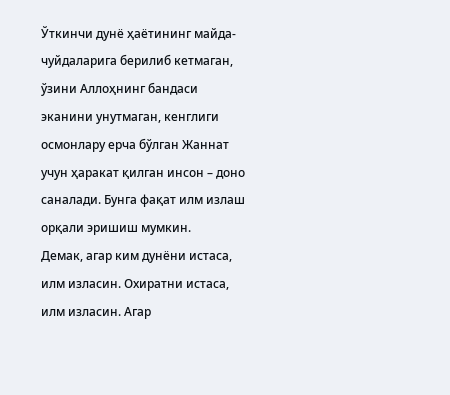Ўткинчи дунё ҳаётининг майда-чуйдаларига берилиб кетмаган, ўзини Аллоҳнинг бандаси эканини унутмаган, кенглиги осмонлару ерча бўлган Жаннат учун ҳаракат қилган инсон – доно саналади. Бунга фақат илм излаш орқали эришиш мумкин.
Демак, агар ким дунёни истаса, илм изласин. Охиратни истаса, илм изласин. Агар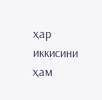ҳар иккисини ҳам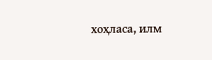хоҳласа, илм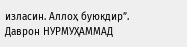изласин. Аллоҳ буюкдир”.
Даврон НУРМУҲАММАД